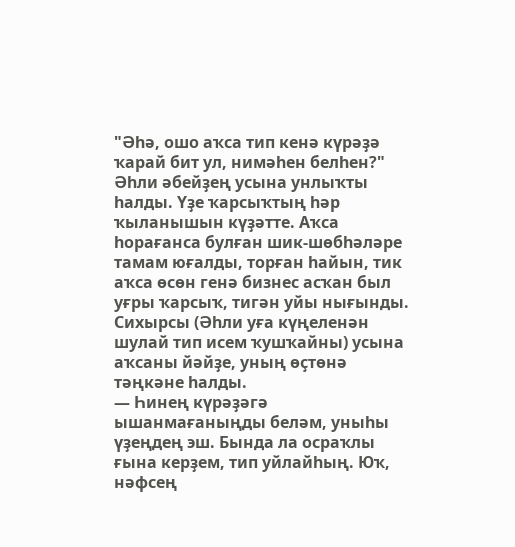"Әһә, ошо аҡса тип кенә күрәҙә ҡарай бит ул, нимәһен белһен?" Әһли әбейҙең усына унлыҡты һалды. Үҙе ҡарсыҡтың һәр ҡыланышын күҙәтте. Аҡса һорағанса булған шик-шөбһәләре тамам юғалды, торған һайын, тик аҡса өсөн генә бизнес асҡан был уғры ҡарсыҡ, тигән уйы нығынды. Сихырсы (Әһли уға күңеленән шулай тип исем ҡушҡайны) усына аҡсаны йәйҙе, уның өҫтөнә тәңкәне һалды.
— Һинең күрәҙәгә ышанмағаныңды беләм, уныһы үҙеңдең эш. Бында ла осраҡлы ғына керҙем, тип уйлайһың. Юҡ, нәфсең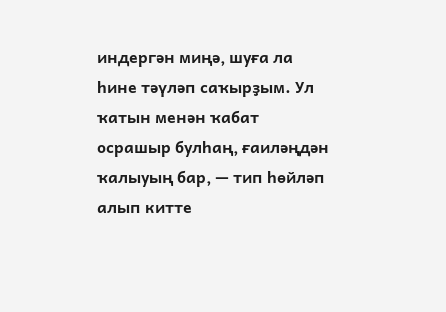индергән миңә, шуға ла һине тәүләп саҡырҙым. Ул ҡатын менән ҡабат осрашыр булһаң, ғаиләңдән ҡалыуың бар, — тип һөйләп алып китте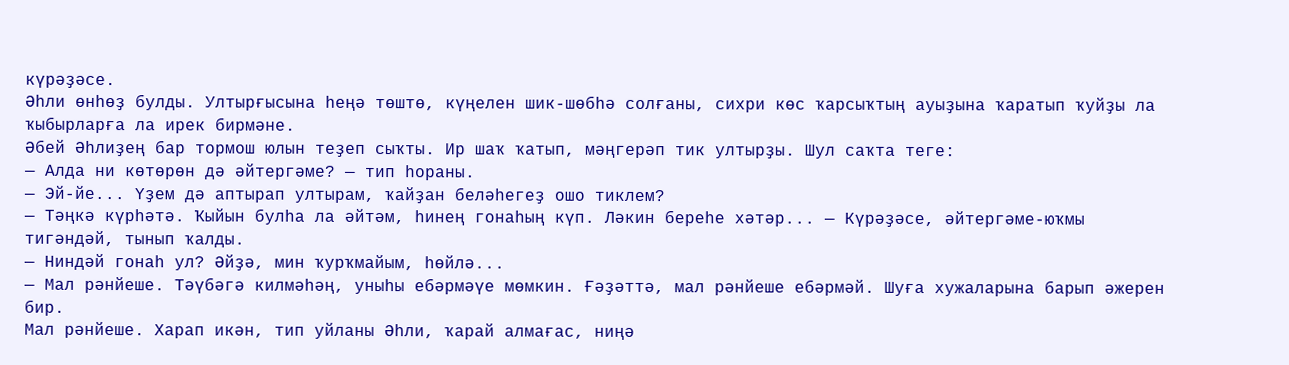күрәҙәсе.
Әһли өнһөҙ булды. Ултырғысына һеңә төштө, күңелен шик-шөбһә солғаны, сихри көс ҡарсыҡтың ауыҙына ҡаратып ҡуйҙы ла ҡыбырларға ла ирек бирмәне.
Әбей Әһлиҙең бар тормош юлын теҙеп сыҡты. Ир шаҡ ҡатып, мәңгерәп тик ултырҙы. Шул саҡта теге:
— Алда ни көтөрөн дә әйтергәме? — тип һораны.
— Эй-йе... Үҙем дә аптырап ултырам, ҡайҙан беләһегеҙ ошо тиклем?
— Тәңкә күрһәтә. Ҡыйын булһа ла әйтәм, һинең гонаһың күп. Ләкин береһе хәтәр... — Күрәҙәсе, әйтергәме-юҡмы тигәндәй, тынып ҡалды.
— Ниндәй гонаһ ул? Әйҙә, мин ҡурҡмайым, һөйлә...
— Мал рәнйеше. Тәүбәгә килмәһәң, уныһы ебәрмәүе мөмкин. Ғәҙәттә, мал рәнйеше ебәрмәй. Шуға хужаларына барып әжерен бир.
Мал рәнйеше. Харап икән, тип уйланы Әһли, ҡарай алмағас, ниңә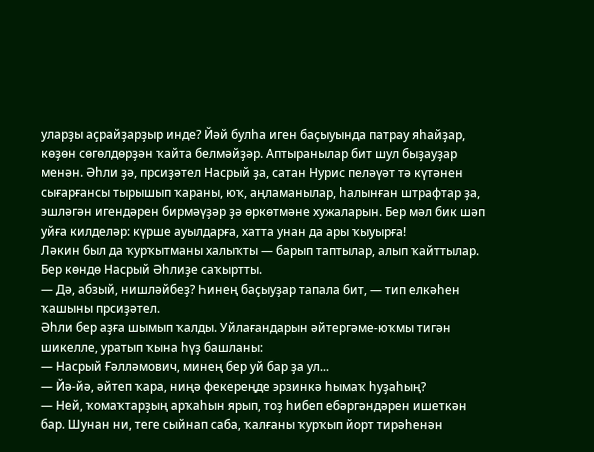уларҙы аҫрайҙарҙыр инде? Йәй булһа иген баҫыуында патрау яһайҙар, көҙөн сөгөлдөрҙән ҡайта белмәйҙәр. Аптыранылар бит шул быҙауҙар менән. Әһли ҙә, прсиҙәтел Насрый ҙа, сатан Нурис пеләүәт тә күтәнен сығарғансы тырышып ҡараны, юҡ, аңламанылар, һалынған штрафтар ҙа, эшләгән игендәрен бирмәүҙәр ҙә өркөтмәне хужаларын. Бер мәл бик шәп уйға килделәр: күрше ауылдарға, хатта унан да ары ҡыуырға!
Ләкин был да ҡурҡытманы халыҡты — барып таптылар, алып ҡайттылар.
Бер көндө Насрый Әһлиҙе саҡыртты.
— Дә, абзый, нишләйбеҙ? Һинең баҫыуҙар тапала бит, — тип елкәһен ҡашыны прсиҙәтел.
Әһли бер аҙға шымып ҡалды. Уйлағандарын әйтергәме-юҡмы тигән шикелле, уратып ҡына һүҙ башланы:
— Насрый Ғәлләмович, минең бер уй бар ҙа ул...
— Йә-йә, әйтеп ҡара, ниңә фекереңде эрзинкә һымаҡ һуҙаһың?
— Ней, ҡомаҡтарҙың арҡаһын ярып, тоҙ һибеп ебәргәндәрен ишеткән бар. Шунан ни, теге сыйнап саба, ҡалғаны ҡурҡып йорт тирәһенән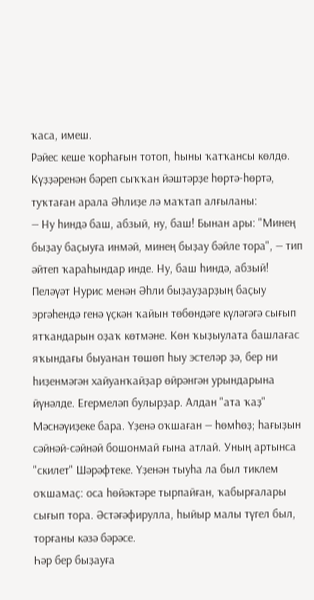ҡаса, имеш.
Рәйес кеше ҡорһағын тотоп, һыны ҡатҡансы көлдө. Күҙҙәренән бәреп сыҡҡан йәштәрҙе һөртә-һөртә, туҡтаған арала Әһлиҙе лә маҡтап алғыланы:
— Ну һиндә баш, абзый, ну, баш! Бынан ары: "Минең быҙау баҫыуға инмәй, минең быҙау бәйле тора", — тип әйтеп ҡараһындар инде. Ну, баш һиндә, абзый!
Пеләүәт Нурис менән Әһли быҙауҙарҙың баҫыу эргәһендә генә үҫкән ҡайын төбөндәге күләгәгә сығып ятҡандарын оҙаҡ көтмәне. Көн ҡыҙыулата башлағас яҡындағы быуанан төшөп һыу эстеләр ҙә, бер ни һиҙенмәгән хайуанҡайҙар өйрәнгән урындарына йүнәлде. Егермеләп булырҙар. Алдан "ата ҡаҙ" Мәснәүиҙеке бара. Үҙенә оҡшаған — һөмһөҙ; һағыҙын сәйнәй-сәйнәй бошонмай ғына атлай. Уның артынса "скилет" Шәрәфтеке. Үҙенән тыуһа ла был тиклем оҡшамаҫ: оса һөйәктәре тырпайған, ҡабырғалары сығып тора. Әстәғәфирулла, һыйыр малы түгел был, торғаны кәзә бәрәсе.
Һәр бер быҙауға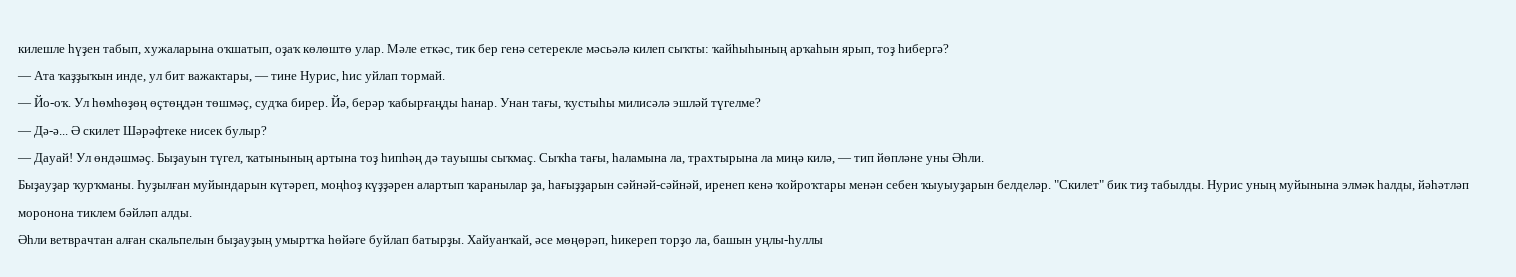килешле һүҙен табып, хужаларына оҡшатып, оҙаҡ көлөштө улар. Мәле еткәс, тик бер генә сетерекле мәсьәлә килеп сыҡты: ҡайһыһының арҡаһын ярып, тоҙ һибергә?
— Ата ҡаҙҙыҡын инде, ул бит важактары, — тине Нурис, һис уйлап тормай.
— Йо-оҡ. Ул һөмһөҙөң өҫтөңдән төшмәҫ, судҡа бирер. Йә, берәр ҡабырғаңды һанар. Унан тағы, ҡустыһы милисәлә эшләй түгелме?
— Дә-ә... Ә скилет Шәрәфтеке нисек булыр?
— Дауай! Ул өндәшмәҫ. Быҙауын түгел, ҡатынының артына тоҙ һипһәң дә тауышы сыҡмаҫ. Сыҡһа тағы, һаламына ла, трахтырына ла миңә килә, — тип йөпләне уны Әһли.
Быҙауҙар ҡурҡманы. Һуҙылған муйындарын күтәреп, моңһоҙ күҙҙәрен алартып ҡаранылар ҙа, һағыҙҙарын сәйнәй-сәйнәй, иренеп кенә ҡойроҡтары менән себен ҡыуыуҙарын белделәр. "Скилет" бик тиҙ табылды. Нурис уның муйынына элмәк һалды, йәһәтләп моронона тиклем бәйләп алды.
Әһли ветврачтан алған скальпелын быҙауҙың умыртҡа һөйәге буйлап батырҙы. Хайуанҡай, әсе мөңөрәп, һикереп торҙо ла, башын уңлы-һуллы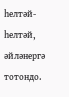һелтәй-һелтәй, әйләнергә тотондо.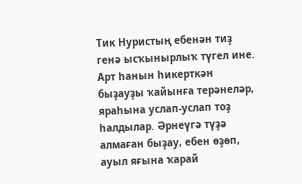Тик Нуристың ебенән тиҙ генә ысҡынырлыҡ түгел ине. Арт һанын һикерткән быҙауҙы ҡайынға терәнеләр, яраһына услап-услап тоҙ һалдылар. Әрнеүгә түҙә алмаған быҙау, ебен өҙөп, ауыл яғына ҡарай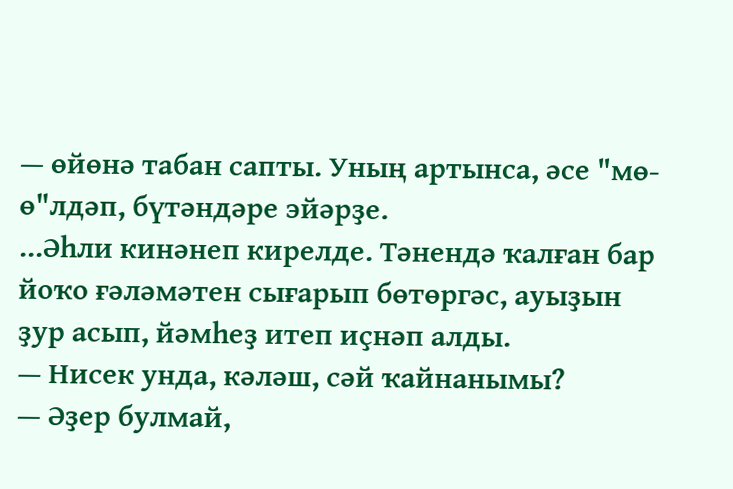— өйөнә табан сапты. Уның артынса, әсе "мө-ө"лдәп, бүтәндәре эйәрҙе.
...Әһли кинәнеп кирелде. Тәнендә ҡалған бар йоҡо ғәләмәтен сығарып бөтөргәс, ауыҙын ҙур асып, йәмһеҙ итеп иҫнәп алды.
— Нисек унда, кәләш, сәй ҡайнанымы?
— Әҙер булмай,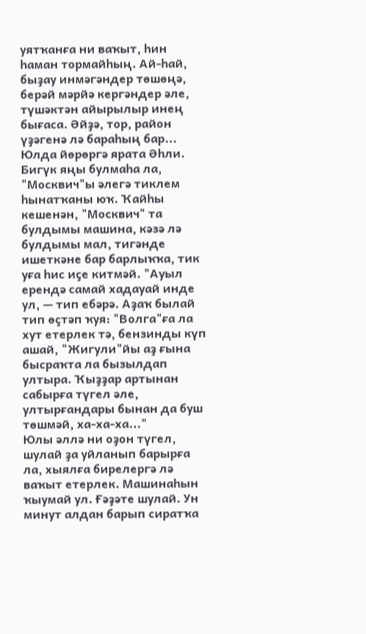уятҡанға ни ваҡыт, һин һаман тормайһың. Ай-һай, быҙау инмәгәндер төшөңә, берәй мәрйә кергәндер әле, түшәктән айырылыр инең бығаса. Әйҙә, тор, район үҙәгенә лә бараһың бар...
Юлда йөрөргә ярата Әһли. Бигүк яңы булмаһа ла, "Москвич"ы әлегә тиклем һынатҡаны юҡ. Ҡайһы кешенән, "Москвич" та булдымы машина, кәзә лә булдымы мал, тигәнде ишеткәне бар барлыҡҡа, тик уға һис иҫе китмәй. "Ауыл ерендә самай хадауай инде ул, — тип ебәрә. Аҙаҡ былай тип өҫтәп ҡуя: "Волга"ға ла хут етерлек тә, бензинды күп ашай, "Жигули"йы аҙ ғына бысраҡта ла бызылдап ултыра. Ҡыҙҙар артынан сабырға түгел әле, ултырғандары бынан да буш төшмәй, ха-ха-ха..."
Юлы әллә ни оҙон түгел, шулай ҙа уйланып барырға ла, хыялға бирелергә лә ваҡыт етерлек. Машинаһын ҡыумай ул. Ғәҙәте шулай. Ун минут алдан барып сиратҡа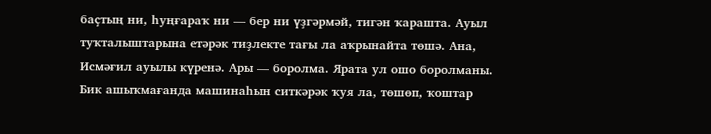баҫтың ни, һуңғараҡ ни — бер ни үҙгәрмәй, тигән ҡарашта. Ауыл туҡталыштарына етәрәк тиҙлекте тағы ла аҡрынайта төшә. Ана, Исмәғил ауылы күренә. Ары — боролма. Ярата ул ошо боролманы. Бик ашыҡмағанда машинаһын ситкәрәк ҡуя ла, төшөп, ҡоштар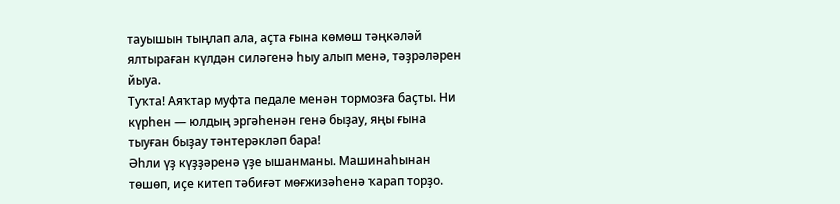тауышын тыңлап ала, аҫта ғына көмөш тәңкәләй ялтыраған күлдән силәгенә һыу алып менә, тәҙрәләрен йыуа.
Туҡта! Аяҡтар муфта педале менән тормозға баҫты. Ни күрһен — юлдың эргәһенән генә быҙау, яңы ғына тыуған быҙау тәнтерәкләп бара!
Әһли үҙ күҙҙәренә үҙе ышанманы. Машинаһынан төшөп, иҫе китеп тәбиғәт мөғжизәһенә ҡарап торҙо.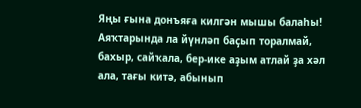Яңы ғына донъяға килгән мышы балаһы! Аяҡтарында ла йүнләп баҫып торалмай, бахыр, сайҡала, бер-ике аҙым атлай ҙа хәл ала, тағы китә, абынып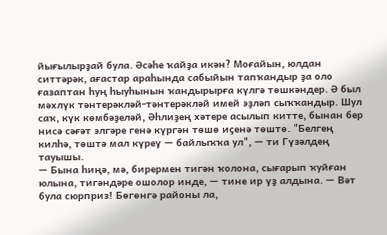йығылырҙай була. Әсәһе ҡайҙа икән? Моғайын, юлдан ситтәрәк, ағастар араһында сабыйын тапҡандыр ҙа оло ғазаптан һуң һыуһынын ҡандырырға күлгә төшкәндер. Ә был мәхлүк тәнтерәкләй-тәнтерәкләй имей эҙләп сыҡҡандыр. Шул саҡ, күк көмбәҙеләй, Әһлиҙең хәтере асылып китте, бынан бер нисә сәғәт элгәре генә күргән төшө иҫенә төштө. "Белгең килһә, төштә мал күреү — байлыҡҡа ул", — ти Гүзәлдең тауышы.
— Бына һиңә, мә, бирермен тигән ҡолона, сығарып ҡуйған юлына, тигәндәре ошолор инде, — тине ир үҙ алдына. — Вәт була сюрприз! Бөгөнгә районы ла,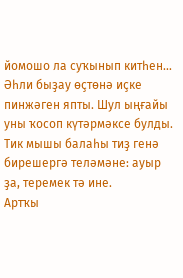йомошо ла суҡынып китһен...
Әһли быҙау өҫтөнә иҫке пинжәген япты. Шул ыңғайы уны ҡосоп күтәрмәксе булды. Тик мышы балаһы тиҙ генә бирешергә теләмәне: ауыр ҙа, теремек тә ине.
Артҡы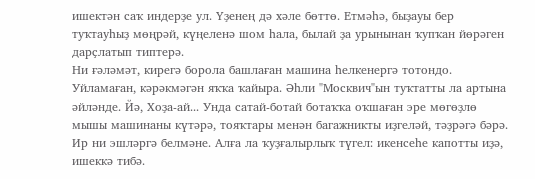ишектән саҡ индерҙе ул. Үҙенең дә хәле бөттө. Етмәһә, быҙауы бер туҡтауһыҙ мөңрәй, күңеленә шом һала, былай ҙа урынынан ҡупҡан йөрәген дарҫлатып типтерә.
Ни ғәләмәт, кирегә борола башлаған машина һелкенергә тотондо. Уйламаған, кәрәкмәгән яҡҡа ҡайыра. Әһли "Москвич"ын туҡтатты ла артына әйләнде. Йә, Хоҙа-ай... Унда сатай-ботай ботаҡҡа оҡшаған эре мөгөҙлө мышы машинаны күтәрә, тояҡтары менән багажникты иҙгеләй, тәҙрәгә бәрә. Ир ни эшләргә белмәне. Алға ла ҡуҙғалырлыҡ түгел: икенсеһе капотты иҙә, ишеккә тибә.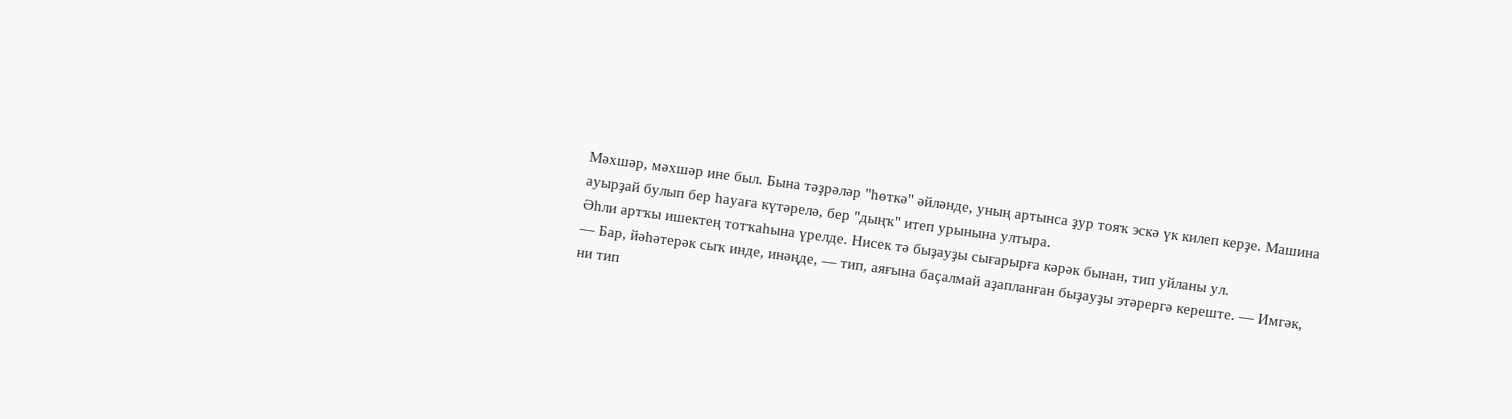Мәхшәр, мәхшәр ине был. Бына тәҙрәләр "һөткә" әйләнде, уның артынса ҙур тояҡ эскә үк килеп керҙе. Машина ауырҙай булып бер һауаға күтәрелә, бер "дыңҡ" итеп урынына ултыра.
Әһли артҡы ишектең тотҡаһына үрелде. Нисек тә быҙауҙы сығарырға кәрәк бынан, тип уйланы ул.
— Бар, йәһәтерәк сыҡ инде, инәңде, — тип, аяғына баҫалмай аҙапланған быҙауҙы этәрергә кереште. — Имгәк, ни тип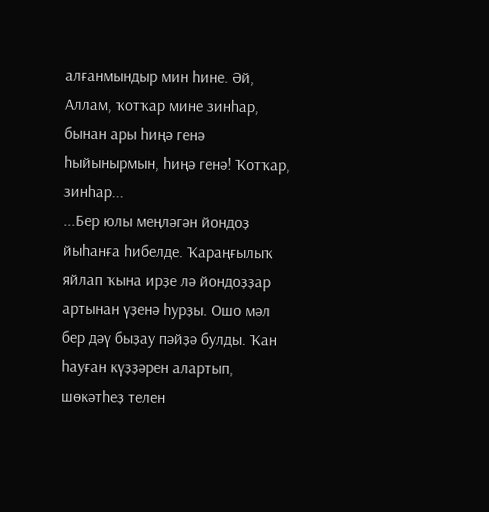алғанмындыр мин һине. Әй, Аллам, ҡотҡар мине зинһар, бынан ары һиңә генә һыйынырмын, һиңә генә! Ҡотҡар, зинһар...
...Бер юлы меңләгән йондоҙ йыһанға һибелде. Ҡараңғылыҡ яйлап ҡына ирҙе лә йондоҙҙар артынан үҙенә һурҙы. Ошо мәл бер дәү быҙау пәйҙә булды. Ҡан һауған күҙҙәрен алартып, шөкәтһеҙ телен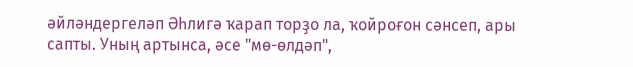әйләндергеләп Әһлигә ҡарап торҙо ла, ҡойроғон сәнсеп, ары сапты. Уның артынса, әсе "мө-өлдәп",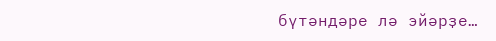бүтәндәре лә эйәрҙе…